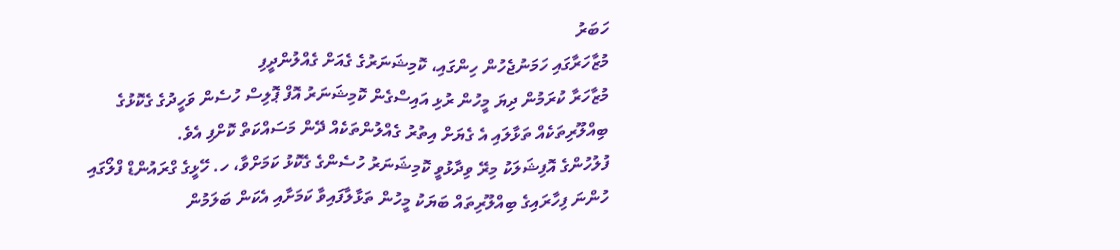ހަބަރު
މުޒާހަރާގައި ހަމަނުޖެހުން ހިންގައި، ކޮމިޝަނަރުގެ ގެއަށް ގެއްލުންދީފި
މުޒާހަރާ ކުރަމުން ދިޔަ މީހުން ރުޅި އައިސްގެން ކޮމިޝަނަރު އޮފް ޕޮލިސް ހުސެން ވަހީދުގެ ގެކޮޅުގެ ބިއްލޫރިތަކެއް ތަޅާލައި އެ ގެޔަށް އިތުރު ގެއްލުންތަކެއް ދޭން މަސައްކަތް ކޮށްފި އެވެ.
ފުލުހުންގެ އޮފިޝަލަކު މިރޭ ވިދާޅުވީ ކޮމިޝަނަރު ހުސެންގެ ގެކޮޅު ކަމަށްވާ، ހ. ހޭޅީގެ ގްރައުންޑް ފްލޯގައި ހުންނަ ފިހާރައިގެ ބިއްލޫރިތައް ބަޔަކު މީހުން ތަޅާލާފައިވާ ކަމަށާއި އެކަން ބަލަމުން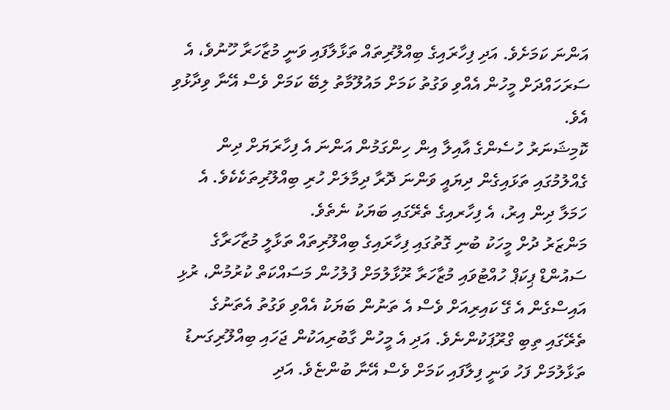އަންނަ ކަމަށެވެ. އަދި ފިހާރައިގެ ބިއްލޫރިތައް ތަޅާލާފައި ވަނީ މުޒާހަރާ ހޫނުވެ، އެ ސަރަހައްދަށް މީހުން އެއްވި ވަގުތު ކަމަށް މައުލޫމާތު ލިބޭ ކަމަށް ވެސް އޭނާ ވިދާޅުވި އެވެ.
ކޮމިޝަނަރު ހުސެންގެ އާއިލާ އިން ހިންގަމުން އަންނަ އެ ފިހާރަޔަށް ދިން ގެއްލުމުގައި ތަޅައިގެން ދިޔައީ ވަންނަ ދޮރާ ދިމާލަށް ހުރި ބިއްލޫރިތަކެކެވެ. އެ ހަމަލާ ދިން އިރު، އެ ފިހާރއިގެ ތެރޭގައި ބަޔަކު ނެތެވެ.
މަންޒަރު ދުށް މީހަކު ބުނި ގޮތުގައި ފިހާރައިގެ ބިއްލޫރިތައް ތަޅާލީ މުޒާހަރާގެ ސައުންޑް ޕިކަޕް ހުއްޓުވައި މުޒާހަރާ ރޫޅާލުމަށް ފުލުހުން މަސައްކަތް ކުރުމުން، ރުޅި އައިސްގެން އެ ގޭ ކައިރިއަށް ވެސް އެ ތަނުން ބަޔަކު އެއްވި ވަގުތު އެތަނުގެ ތެރޭގައި ތިބި ގްރޫޕަކުންނެވެ. އަދި އެ މީހުން ގާބުރިއަކުން ޖަހައި ބިއްލޫރިގަނޑު ތަޅާލުމަށް ފަހު ވަނީ ފިލާފައި ކަމަށް ވެސް އޭނާ ބުންޏެވެ. އަދި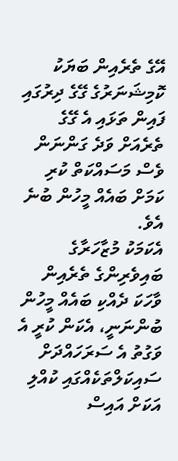އޭގެ ތެރެއިން ބަޔަކު ކޮމިޝަނަރުގެ ގޭގެ ދިރުގައި ފައިން ތަޅައި އެ ގޭގެ ތެރެއަށް ވަދެ ގަންނަން ވެސް މަސައްކަތް ކުރި ކަމަށް ބައެއް މީހުން ބުނެ އެވެ.
އެކަމަކު މުޒާހަރާގެ ބައިވެރިންގެ ތެރެއިން ވާހަކަ ދެއްކި ބައެއް މީހުން ބުންނަނީ، އެކަން ކުރީ އެ ވަގުތު އެ ސަރަހައްދަށް ސައިކަލްތަކެއްގައި ކުއްލި އަކަށް އައިސް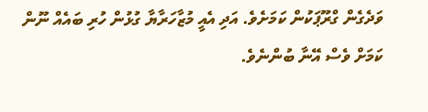ވަދެގެން ގްރޫޕަކުން ކަމަށެވެ. އަދި އެއީ މުޒާހަރާޔާ ގުޅުން ހުރި ބައެއް ނޫން ކަމަށް ވެސް އޭނާ ބުންނެވެ.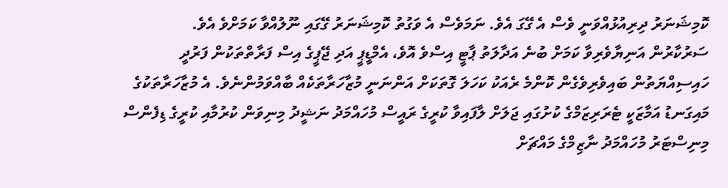ކޮމިޝަނަރު ދިރިއުޅުއްވަނީ ވެސް އެ ގޭގަ އެވެ. ނަމަވެސް އެ ވަގުތު ކޮމިޝަނަރު ގޭގައި ނޫލުއްވާ ކަމަށްވެ އެވެ.
ސަރުކާރުން އަނިޔާވެރިވާ ކަމަށް ބުނެ އަދާލަތު ޕާޓީ އިސްވެ އޮވެ، އެމްޑީޕީ އަދި ޖޭޕީގެ އިސް ފަރާތްތަކުން ފަރުދީ ހައިސިއްޔަތުން ބައިވެރިވެގެން ކޮންމެ ރެއަކު ކަހަލަ ގޮތަކަށް އަންނަނީ މުޒާހަރާތަކެއް ބާއްވަމުންނެވެ. އެ މުޒާހަރާތަކުގެ މައިގަނޑު އަމާޒަކީ ޓެރަރިޒަމްގެ ކުށުގައި ޖަލަށް ލާފައިވާ ކުރީގެ ރައީސް މުހައްމަދު ނަޝީދު މިނިވަން ކުރުމާއި ކުރީގެ ޑިފެންސް މިނިސްޓަރު މުހައްމަދު ނާޒިމްގެ މައްޗަށް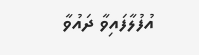އުފުލާފައިވާ ދައުވާ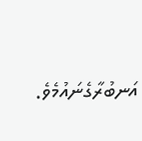އަނބުރާގެނައުމެވެ.